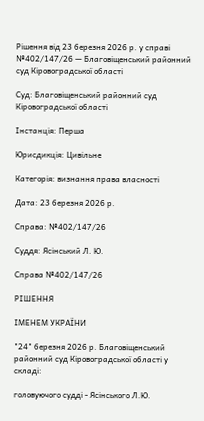Рішення від 23 березня 2026 р. у справі №402/147/26 — Благовіщенський районний суд Кіровоградської області

Суд: Благовіщенський районний суд Кіровоградської області

Інстанція: Перша

Юрисдикція: Цивільне

Категорія: визнання права власності

Дата: 23 березня 2026 р.

Справа: №402/147/26

Суддя: Ясінський Л. Ю.

Справа №402/147/26

РІШЕННЯ

ІМЕНЕМ УКРАЇНИ

"24" березня 2026 р. Благовіщенський районний суд Кіровоградської області у складі:

головуючого судді - Ясінського Л.Ю.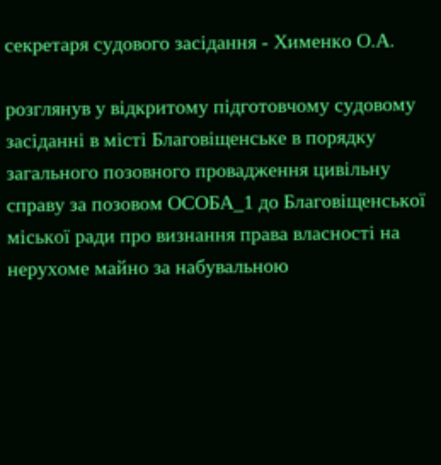секретаря судового засідання - Хименко О.А.

розглянув у відкритому підготовчому судовому засіданні в місті Благовіщенське в порядку загального позовного провадження цивільну справу за позовом ОСОБА_1 до Благовіщенської міської ради про визнання права власності на нерухоме майно за набувальною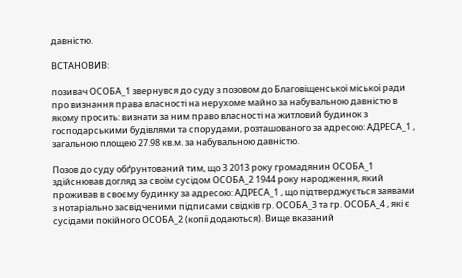давністю.

ВСТАНОВИВ:

позивач ОСОБА_1 звернувся до суду з позовом до Благовіщенської міської ради про визнання права власності на нерухоме майно за набувальною давністю в якому просить: визнати за ним право власності на житловий будинок з господарськими будівлями та спорудами, розташованого за адресою: АДРЕСА_1 , загальною площею 27.98 кв.м. за набувальною давністю.

Позов до суду обґрунтований тим, що З 2013 року громадянин ОСОБА_1 здійснював догляд за своїм сусідом ОСОБА_2 1944 року народження, який проживав в своєму будинку за адресою: АДРЕСА_1 , що підтверджується заявами з нотаріально засвідченими підписами свідків гр. ОСОБА_3 та гр. ОСОБА_4 , які є сусідами покійного ОСОБА_2 (копії додаються). Вище вказаний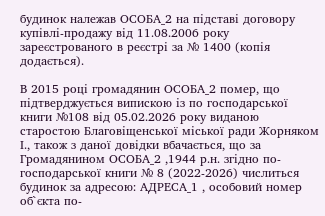будинок належав ОСОБА_2 на підставі договору купівлі-продажу від 11.08.2006 року зареєстрованого в реєстрі за № 1400 (копія додається).

В 2015 році громадянин ОСОБА_2 помер, що підтверджується випискою із по господарської книги №108 від 05.02.2026 року виданою старостою Благовіщенської міської ради Жорняком І., також з даної довідки вбачається, що за Громадянином ОСОБА_2 ,1944 р.н. згідно по-господарської книги № 8 (2022-2026) числиться будинок за адресою: АДРЕСА_1 , особовий номер об`єкта по-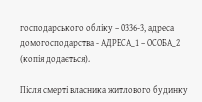господарського обліку – 0336-3, адреса домогосподарства - АДРЕСА_1 – ОСОБА_2 (копія додається).

Після смерті власника житлового будинку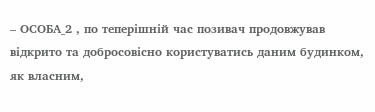– ОСОБА_2 , по теперішній час позивач продовжував відкрито та добросовісно користуватись даним будинком, як власним,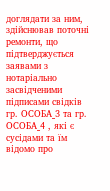доглядати за ним, здійснював поточні ремонти, що підтверджується заявами з нотаріально засвідченими підписами свідків гр. ОСОБА_3 та гр. ОСОБА_4 , які є сусідами та їм відомо про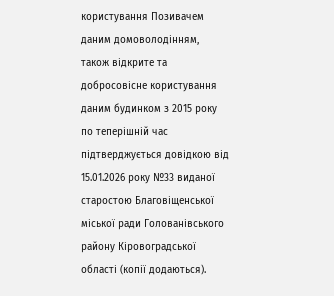користування Позивачем даним домоволодінням, також відкрите та добросовісне користування даним будинком з 2015 року по теперішній час підтверджується довідкою від 15.01.2026 року №33 виданої старостою Благовіщенської міської ради Голованівського району Кіровоградської області (копії додаються).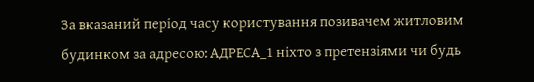За вказаний період часу користування позивачем житловим будинком за адресою: АДРЕСА_1 ніхто з претензіями чи будь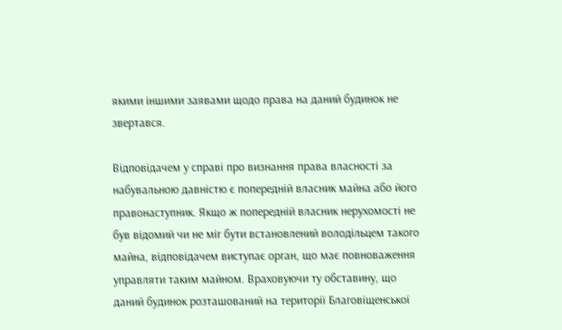якими іншими заявами щодо права на даний будинок не звертався.

Відповідачем у справі про визнання права власності за набувальною давністю є попередній власник майна або його правонаступник. Якщо ж попередній власник нерухомості не був відомий чи не міг бути встановлений володільцем такого майна, відповідачем виступає орган, що має повноваження управляти таким майном. Враховуючи ту обставину, що даний будинок розташований на території Благовіщенської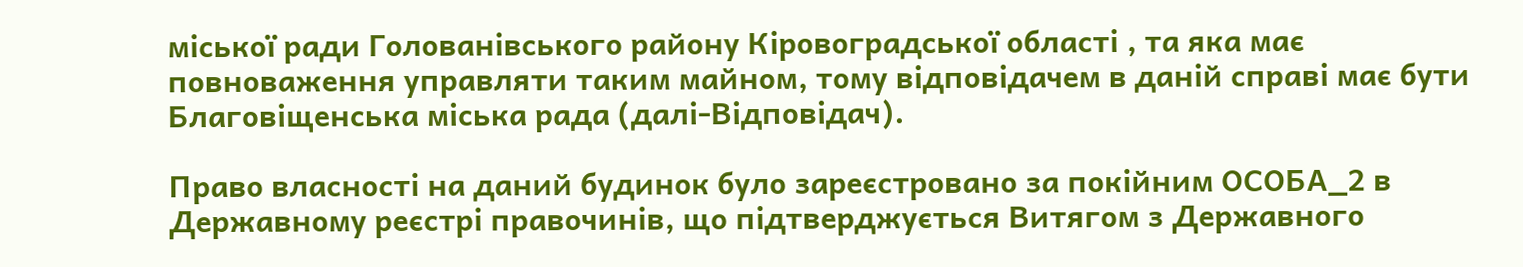міської ради Голованівського району Кіровоградської області , та яка має повноваження управляти таким майном, тому відповідачем в даній справі має бути Благовіщенська міська рада (далі-Відповідач).

Право власності на даний будинок було зареєстровано за покійним ОСОБА_2 в Державному реєстрі правочинів, що підтверджується Витягом з Державного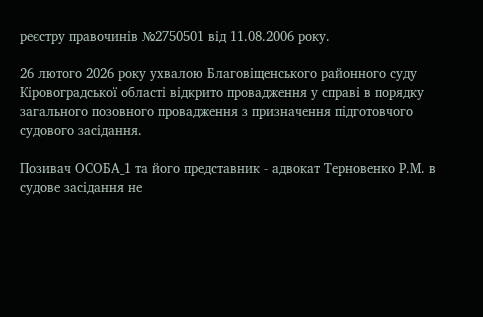реєстру правочинів №2750501 від 11.08.2006 року.

26 лютого 2026 року ухвалою Благовіщенського районного суду Кіровоградської області відкрито провадження у справі в порядку загального позовного провадження з призначення підготовчого судового засідання.

Позивач ОСОБА_1 та його представник - адвокат Терновенко Р.М. в судове засідання не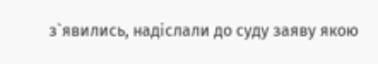з`явились, надіслали до суду заяву якою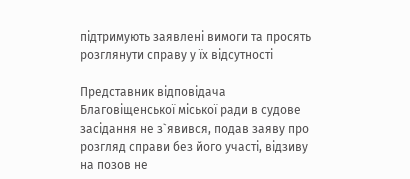підтримують заявлені вимоги та просять розглянути справу у їх відсутності

Представник відповідача Благовіщенської міської ради в судове засідання не з`явився, подав заяву про розгляд справи без його участі, відзиву на позов не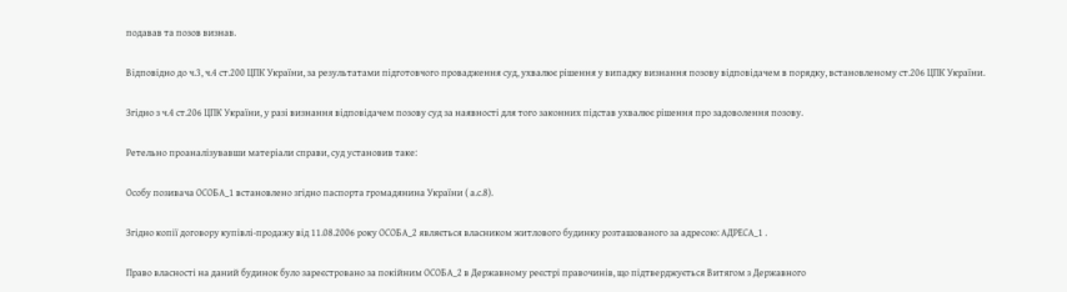подавав та позов визнав.

Відповідно до ч.3, ч.4 ст.200 ЦПК України, за результатами підготовчого провадження суд, ухвалює рішення у випадку визнання позову відповідачем в порядку, встановленому ст.206 ЦПК України.

Згідно з ч.4 ст.206 ЦПК України, у разі визнання відповідачем позову суд за наявності для того законних підстав ухвалює рішення про задоволення позову.

Ретельно проаналізувавши матеріали справи, суд установив таке:

Особу позивача ОСОБА_1 встановлено згідно паспорта громадянина України ( а.с.8).

Згідно копії договору купівлі-продажу від 11.08.2006 року ОСОБА_2 являється власником житлового будинку розташованого за адресою: АДРЕСА_1 .

Право власності на даний будинок було зареєстровано за покійним ОСОБА_2 в Державному реєстрі правочинів, що підтверджується Витягом з Державного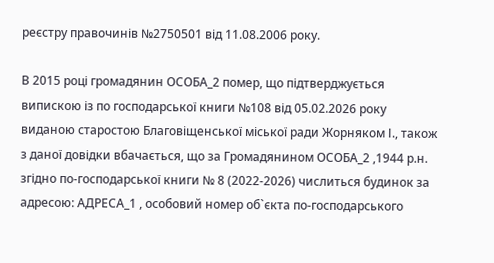реєстру правочинів №2750501 від 11.08.2006 року.

В 2015 році громадянин ОСОБА_2 помер, що підтверджується випискою із по господарської книги №108 від 05.02.2026 року виданою старостою Благовіщенської міської ради Жорняком І., також з даної довідки вбачається, що за Громадянином ОСОБА_2 ,1944 р.н. згідно по-господарської книги № 8 (2022-2026) числиться будинок за адресою: АДРЕСА_1 , особовий номер об`єкта по-господарського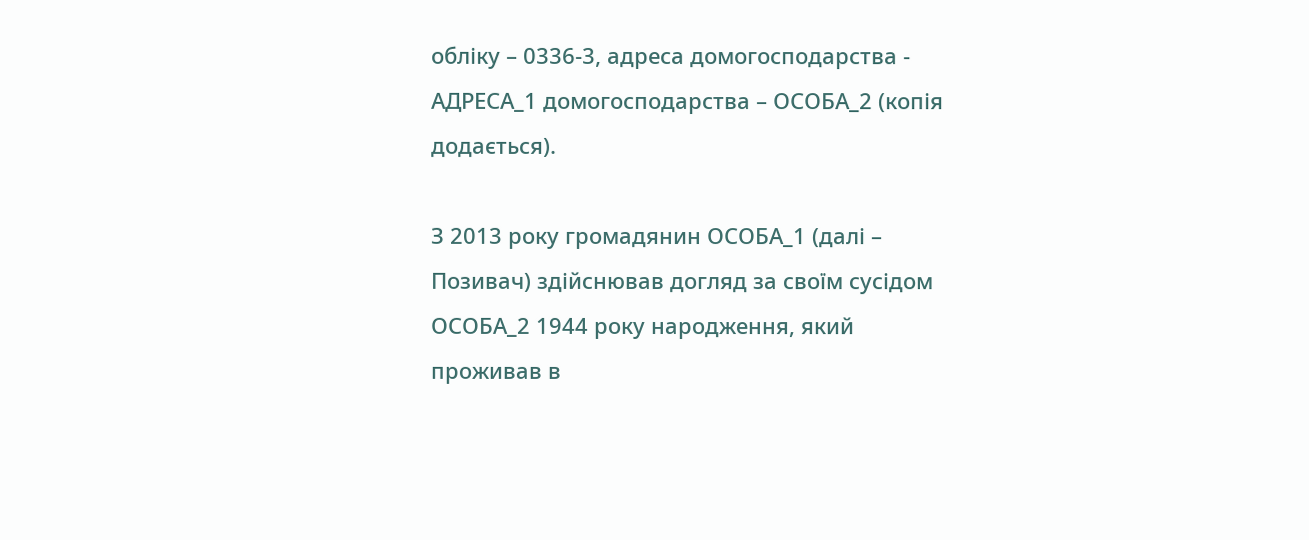обліку – 0336-3, адреса домогосподарства - АДРЕСА_1 домогосподарства – ОСОБА_2 (копія додається).

З 2013 року громадянин ОСОБА_1 (далі – Позивач) здійснював догляд за своїм сусідом ОСОБА_2 1944 року народження, який проживав в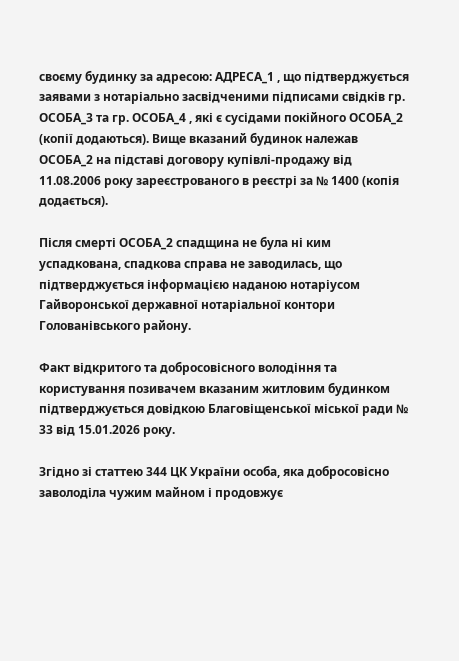своєму будинку за адресою: АДРЕСА_1 , що підтверджується заявами з нотаріально засвідченими підписами свідків гр. ОСОБА_3 та гр. ОСОБА_4 , які є сусідами покійного ОСОБА_2 (копії додаються). Вище вказаний будинок належав ОСОБА_2 на підставі договору купівлі-продажу від 11.08.2006 року зареєстрованого в реєстрі за № 1400 (копія додається).

Після смерті ОСОБА_2 спадщина не була ні ким успадкована, спадкова справа не заводилась, що підтверджується інформацією наданою нотаріусом Гайворонської державної нотаріальної контори Голованівського району.

Факт відкритого та добросовісного володіння та користування позивачем вказаним житловим будинком підтверджується довідкою Благовіщенської міської ради № 33 від 15.01.2026 року.

Згідно зі статтею 344 ЦК України особа, яка добросовісно заволоділа чужим майном і продовжує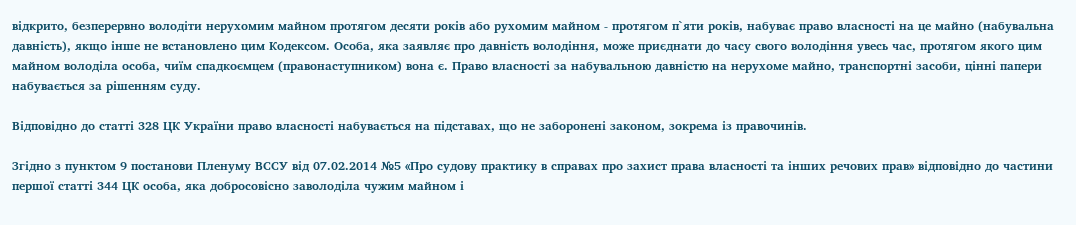відкрито, безперервно володіти нерухомим майном протягом десяти років або рухомим майном - протягом п`яти років, набуває право власності на це майно (набувальна давність), якщо інше не встановлено цим Кодексом. Особа, яка заявляє про давність володіння, може приєднати до часу свого володіння увесь час, протягом якого цим майном володіла особа, чиїм спадкоємцем (правонаступником) вона є. Право власності за набувальною давністю на нерухоме майно, транспортні засоби, цінні папери набувається за рішенням суду.

Відповідно до статті 328 ЦК України право власності набувається на підставах, що не заборонені законом, зокрема із правочинів.

Згідно з пунктом 9 постанови Пленуму ВССУ від 07.02.2014 №5 «Про судову практику в справах про захист права власності та інших речових прав» відповідно до частини першої статті 344 ЦК особа, яка добросовісно заволоділа чужим майном і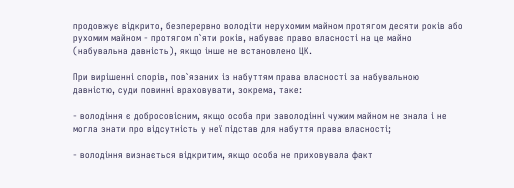продовжує відкрито, безперервно володіти нерухомим майном протягом десяти років або рухомим майном - протягом п`яти років, набуває право власності на це майно (набувальна давність), якщо інше не встановлено ЦК.

При вирішенні спорів, пов`язаних із набуттям права власності за набувальною давністю, суди повинні враховувати, зокрема, таке:

- володіння є добросовісним, якщо особа при заволодінні чужим майном не знала і не могла знати про відсутність у неї підстав для набуття права власності;

- володіння визнається відкритим, якщо особа не приховувала факт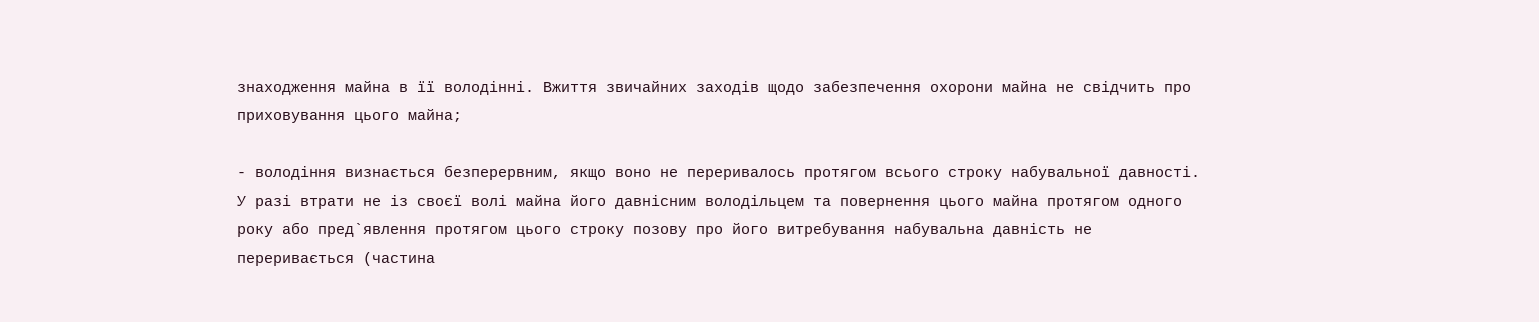знаходження майна в її володінні. Вжиття звичайних заходів щодо забезпечення охорони майна не свідчить про приховування цього майна;

- володіння визнається безперервним, якщо воно не переривалось протягом всього строку набувальної давності. У разі втрати не із своєї волі майна його давнісним володільцем та повернення цього майна протягом одного року або пред`явлення протягом цього строку позову про його витребування набувальна давність не переривається (частина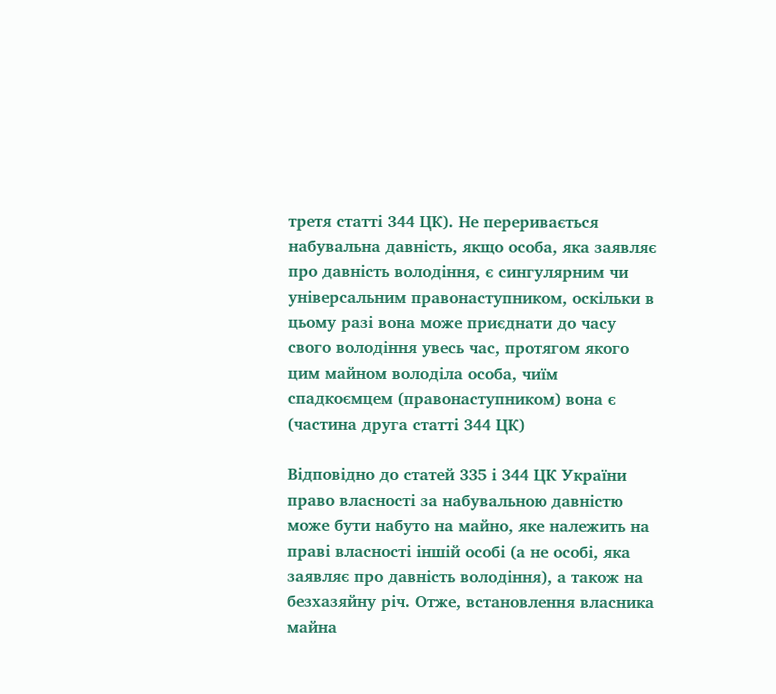третя статті 344 ЦК). Не переривається набувальна давність, якщо особа, яка заявляє про давність володіння, є сингулярним чи універсальним правонаступником, оскільки в цьому разі вона може приєднати до часу свого володіння увесь час, протягом якого цим майном володіла особа, чиїм спадкоємцем (правонаступником) вона є (частина друга статті 344 ЦК)

Відповідно до статей 335 і 344 ЦК України право власності за набувальною давністю може бути набуто на майно, яке належить на праві власності іншій особі (а не особі, яка заявляє про давність володіння), а також на безхазяйну річ. Отже, встановлення власника майна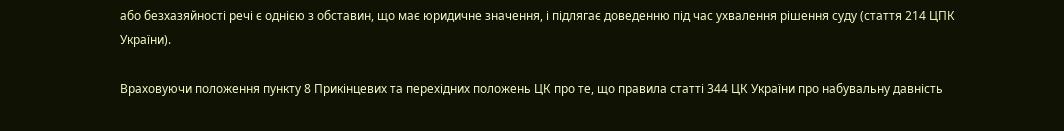або безхазяйності речі є однією з обставин, що має юридичне значення, і підлягає доведенню під час ухвалення рішення суду (стаття 214 ЦПК України).

Враховуючи положення пункту 8 Прикінцевих та перехідних положень ЦК про те, що правила статті 344 ЦК України про набувальну давність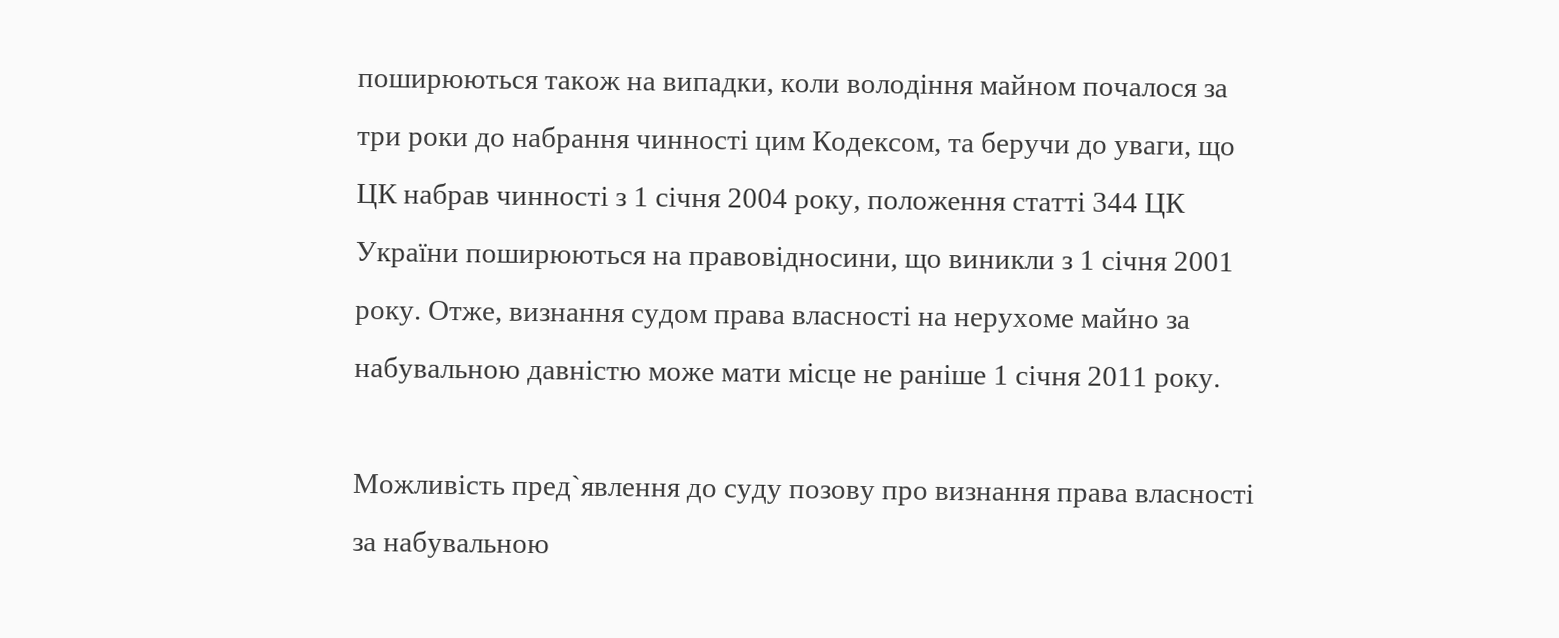поширюються також на випадки, коли володіння майном почалося за три роки до набрання чинності цим Кодексом, та беручи до уваги, що ЦК набрав чинності з 1 січня 2004 року, положення статті 344 ЦК України поширюються на правовідносини, що виникли з 1 січня 2001 року. Отже, визнання судом права власності на нерухоме майно за набувальною давністю може мати місце не раніше 1 січня 2011 року.

Можливість пред`явлення до суду позову про визнання права власності за набувальною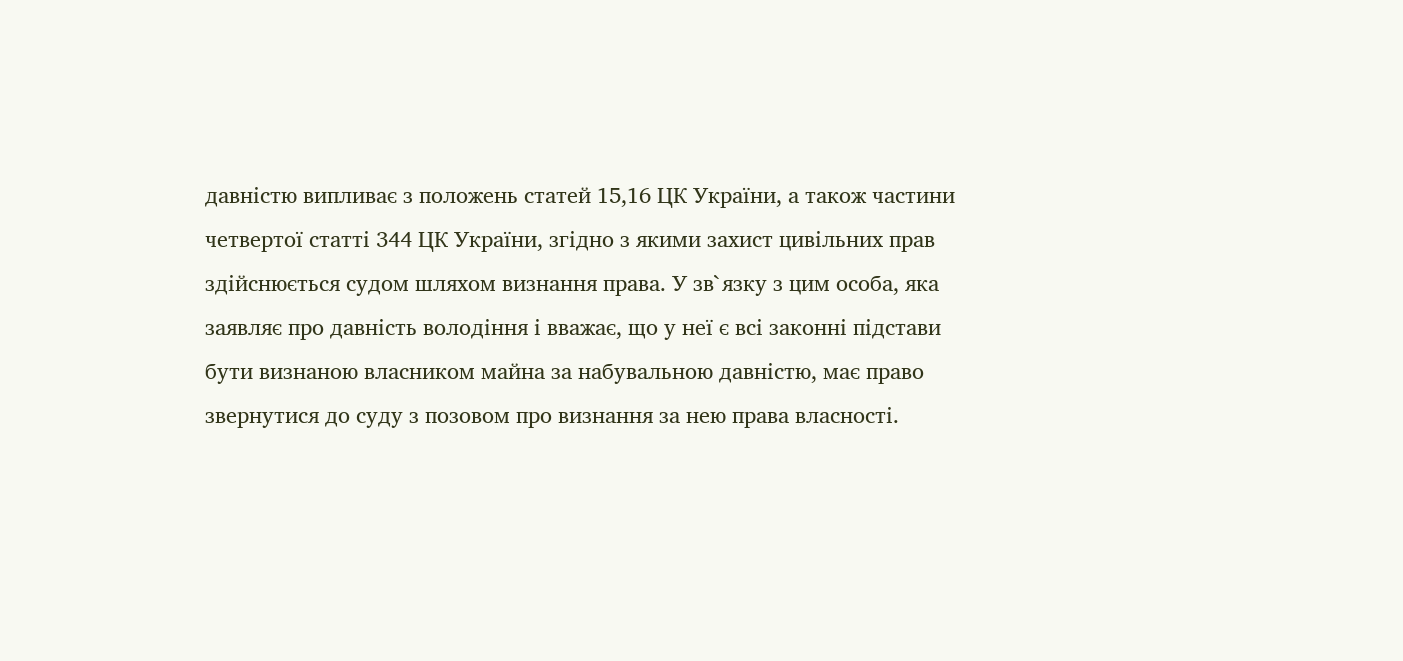давністю випливає з положень статей 15,16 ЦК України, а також частини четвертої статті 344 ЦК України, згідно з якими захист цивільних прав здійснюється судом шляхом визнання права. У зв`язку з цим особа, яка заявляє про давність володіння і вважає, що у неї є всі законні підстави бути визнаною власником майна за набувальною давністю, має право звернутися до суду з позовом про визнання за нею права власності.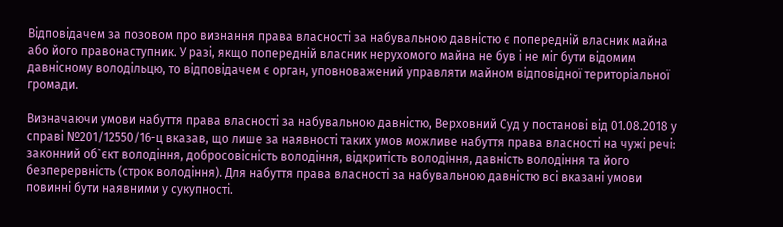Відповідачем за позовом про визнання права власності за набувальною давністю є попередній власник майна або його правонаступник. У разі, якщо попередній власник нерухомого майна не був і не міг бути відомим давнісному володільцю, то відповідачем є орган, уповноважений управляти майном відповідної територіальної громади.

Визначаючи умови набуття права власності за набувальною давністю, Верховний Суд у постанові від 01.08.2018 у справі №201/12550/16-ц вказав, що лише за наявності таких умов можливе набуття права власності на чужі речі: законний об`єкт володіння, добросовісність володіння, відкритість володіння, давність володіння та його безперервність (строк володіння). Для набуття права власності за набувальною давністю всі вказані умови повинні бути наявними у сукупності.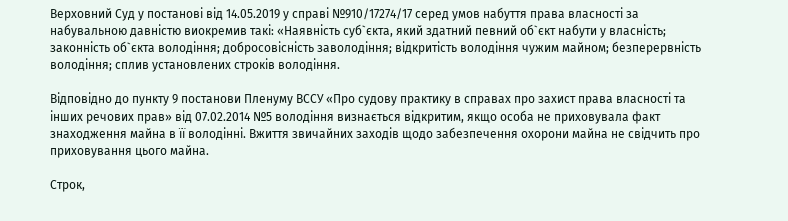Верховний Суд у постанові від 14.05.2019 у справі №910/17274/17 серед умов набуття права власності за набувальною давністю виокремив такі: «Наявність суб`єкта, який здатний певний об`єкт набути у власність; законність об`єкта володіння; добросовісність заволодіння; відкритість володіння чужим майном; безперервність володіння; сплив установлених строків володіння.

Відповідно до пункту 9 постанови Пленуму ВССУ «Про судову практику в справах про захист права власності та інших речових прав» від 07.02.2014 №5 володіння визнається відкритим, якщо особа не приховувала факт знаходження майна в її володінні. Вжиття звичайних заходів щодо забезпечення охорони майна не свідчить про приховування цього майна.

Строк,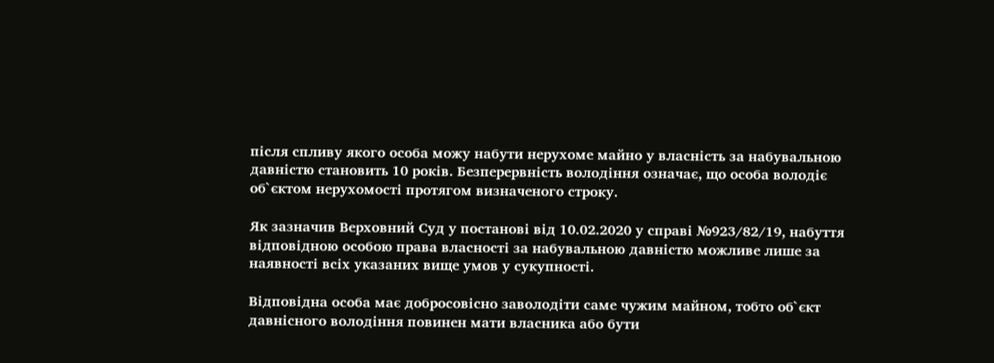після спливу якого особа можу набути нерухоме майно у власність за набувальною давністю становить 10 років. Безперервність володіння означає, що особа володіє об`єктом нерухомості протягом визначеного строку.

Як зазначив Верховний Суд у постанові від 10.02.2020 у справі №923/82/19, набуття відповідною особою права власності за набувальною давністю можливе лише за наявності всіх указаних вище умов у сукупності.

Відповідна особа має добросовісно заволодіти саме чужим майном, тобто об`єкт давнісного володіння повинен мати власника або бути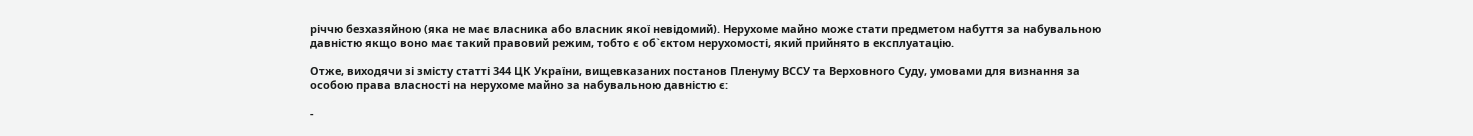річчю безхазяйною (яка не має власника або власник якої невідомий). Нерухоме майно може стати предметом набуття за набувальною давністю якщо воно має такий правовий режим, тобто є об`єктом нерухомості, який прийнято в експлуатацію.

Отже, виходячи зі змісту статті 344 ЦК України, вищевказаних постанов Пленуму ВССУ та Верховного Суду, умовами для визнання за особою права власності на нерухоме майно за набувальною давністю є:

-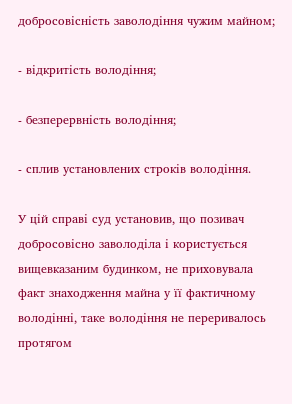добросовісність заволодіння чужим майном;

- відкритість володіння;

- безперервність володіння;

- сплив установлених строків володіння.

У цій справі суд установив, що позивач добросовісно заволоділа і користується вищевказаним будинком, не приховувала факт знаходження майна у її фактичному володінні, таке володіння не переривалось протягом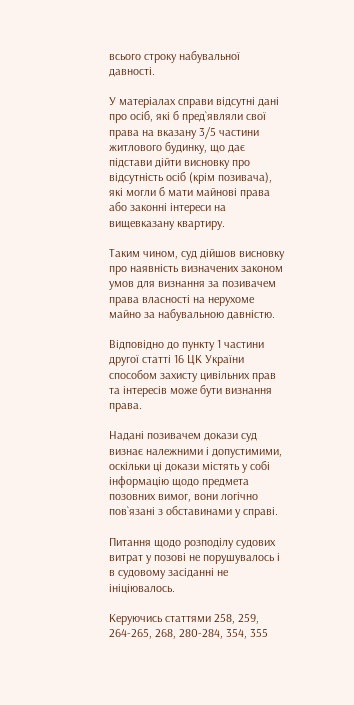всього строку набувальної давності.

У матеріалах справи відсутні дані про осіб, які б пред`являли свої права на вказану 3/5 частини житлового будинку, що дає підстави дійти висновку про відсутність осіб (крім позивача), які могли б мати майнові права або законні інтереси на вищевказану квартиру.

Таким чином, суд дійшов висновку про наявність визначених законом умов для визнання за позивачем права власності на нерухоме майно за набувальною давністю.

Відповідно до пункту 1 частини другої статті 16 ЦК України способом захисту цивільних прав та інтересів може бути визнання права.

Надані позивачем докази суд визнає належними і допустимими, оскільки ці докази містять у собі інформацію щодо предмета позовних вимог, вони логічно пов`язані з обставинами у справі.

Питання щодо розподілу судових витрат у позові не порушувалось і в судовому засіданні не ініціювалось.

Керуючись статтями 258, 259, 264-265, 268, 280-284, 354, 355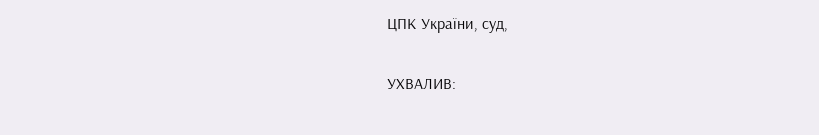ЦПК України, суд,

УХВАЛИВ: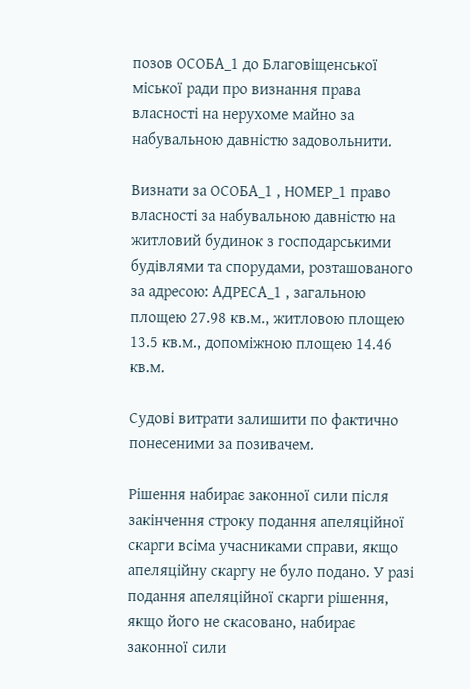позов ОСОБА_1 до Благовіщенської міської ради про визнання права власності на нерухоме майно за набувальною давністю задовольнити.

Визнати за ОСОБА_1 , НОМЕР_1 право власності за набувальною давністю на житловий будинок з господарськими будівлями та спорудами, розташованого за адресою: АДРЕСА_1 , загальною площею 27.98 кв.м., житловою площею 13.5 кв.м., допоміжною площею 14.46 кв.м.

Судові витрати залишити по фактично понесеними за позивачем.

Рішення набирає законної сили після закінчення строку подання апеляційної скарги всіма учасниками справи, якщо апеляційну скаргу не було подано. У разі подання апеляційної скарги рішення, якщо його не скасовано, набирає законної сили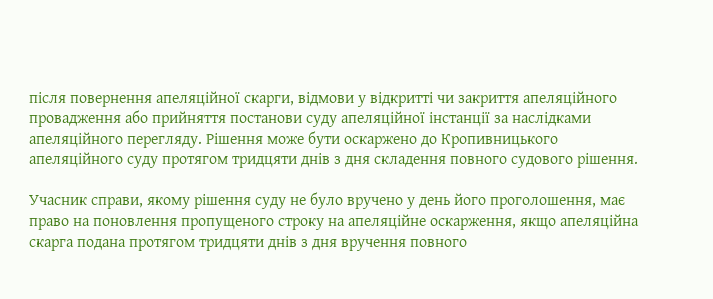після повернення апеляційної скарги, відмови у відкритті чи закриття апеляційного провадження або прийняття постанови суду апеляційної інстанції за наслідками апеляційного перегляду. Рішення може бути оскаржено до Кропивницького апеляційного суду протягом тридцяти днів з дня складення повного судового рішення.

Учасник справи, якому рішення суду не було вручено у день його проголошення, має право на поновлення пропущеного строку на апеляційне оскарження, якщо апеляційна скарга подана протягом тридцяти днів з дня вручення повного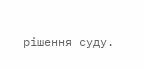рішення суду.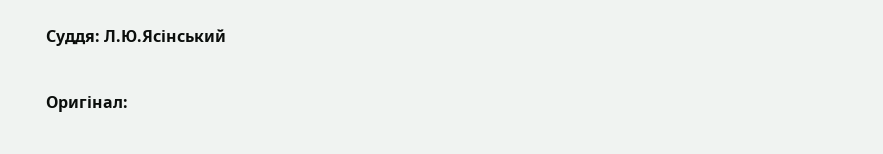Суддя: Л.Ю.Ясінський

Оригінал: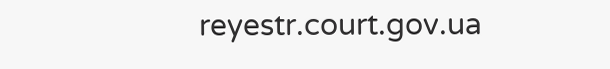reyestr.court.gov.ua